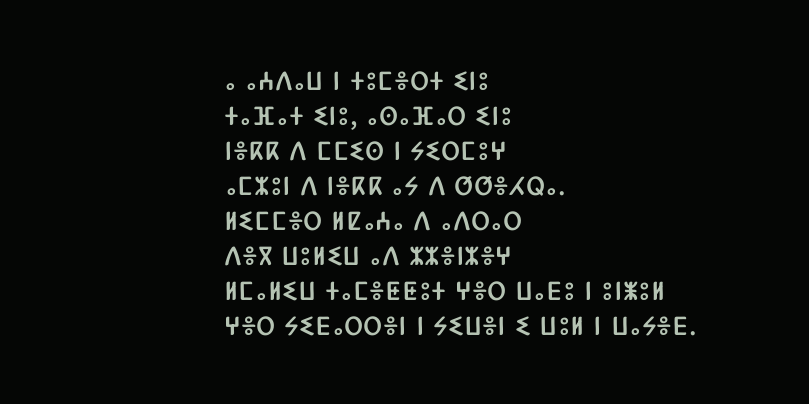ⴰ ⴰⵄⴷⴰⵡ ⵏ ⵜⵓⵎⴻⵔⵜ ⵉⵏⵓ
ⵜⴰⴼⴰⵜ ⵉⵏⵓ, ⴰⵙⴰⴼⴰⵔ ⵉⵏⵓ
ⵏⴻⴽⴽ ⴷ ⵎⵎⵉⵙ ⵏ ⵢⵉⵔⵎⵓⵖ
ⴰⵎⵣⵓⵏ ⴷ ⵏⴻⴽⴽ ⴰⵢ ⴷ ⵚⵚⴻⵃⵕⴰ.
ⵍⵉⵎⵎⴻⵔ ⵍⵇⴰⵄⴰ ⴷ ⴰⴷⵔⴰⵔ
ⴷⴻⴳ ⵡⵓⵍⵉⵡ ⴰⴷ ⵣⵣⴻⵏⵣⴻⵖ
ⵍⵎⴰⵍⵉⵡ ⵜⴰⵎⴻⵟⵟⵓⵜ ⵖⴻⵔ ⵡⴰⴹⵓ ⵏ ⵓⵏⵥⵓⵍ
ⵖⴻⵔ ⵢⵉⴹⴰⵔⵔⴻⵏ ⵏ ⵢⵉⵡⴻⵏ ⵉ ⵡⵓⵍ ⵏ ⵡⴰⵢⴻⴹ.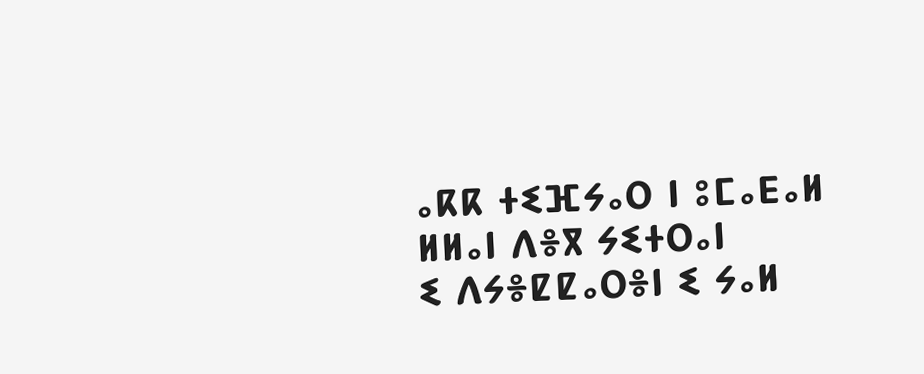ⴰⴽⴽ ⵜⵉⴼⵢⴰⵔ ⵏ ⵓⵎⴰⴹⴰⵍ
ⵍⵍⴰⵏ ⴷⴻⴳ ⵢⵉⵜⵔⴰⵏ
ⵉ ⴷⵢⴻⵇⵇⴰⵔⴻⵏ ⵉ ⵢⴰⵍ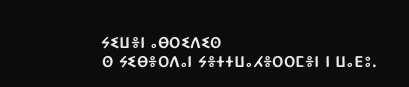ⵢⵉⵡⴻⵏ ⴰⴱⵔⵉⴷⵉⵙ
ⵙ ⵢⵉⴱⴻⵔⴷⴰⵏ ⵢⴻⵜⵜⵡⴰⵃⴻⵔⵔⵎⴻⵏ ⵏ ⵡⴰⴹⵓ.